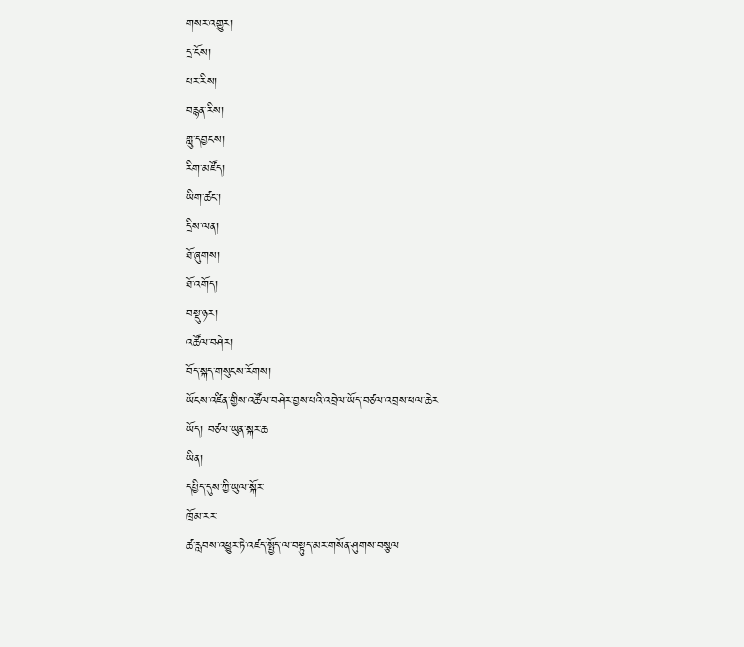གསར་འགྱུར།
དྲ་ངོས།
པར་རིས།
བརྙན་རིས།
གླུ་དབྱངས།
རིག་མཛོད།
ཡིག་ཚང་།
དྲིས་ལན།
ཐོ་ཞུགས།
ཐོ་འགོད།
བསྡུ་ཉར།
འཚོལ་བཤེར།
བོད་སྐད་གསུངས་རོགས།
ཡོངས་འཛིན་གྱིས་འཚོལ་བཤེར་བྱས་པའི་འབྲེལ་ཡོད་བཙལ་འབྲས་ཕལ་ཆེར
ཡོད། བཙལ་ཡུན་སྐར་ཆ
ཡིན།
དཔྱིད་དུས་ཀྱི་ཡུལ་སྐོར་
ཁྲོམ་རར་
ཚ་རླབས་འཕྱུར་ཏེ་འཛད་སྤྱོད་ལ་བསྟུད་མར་གསོན་ཤུགས་བསྩལ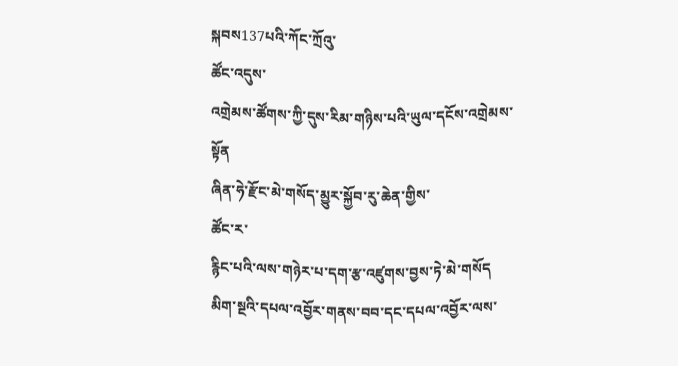སྐབས137པའི་ཀོང་ཀྲོའུ་
ཚོང་འདུས་
འགྲེམས་ཚོགས་ཀྱི་དུས་རིམ་གཉིས་པའི་ཡུལ་དངོས་འགྲེམས་སྟོན
ཞིན་ཧེ་རྫོང་མེ་གསོད་མྱུར་སྐྱོབ་རུ་ཆེན་གྱིས་
ཚོང་ར་
རྙིང་པའི་ལས་གཉེར་པ་དག་རྩ་འཛུགས་བྱས་ཏེ་མེ་གསོད
མིག་སྔའི་དཔལ་འབྱོར་གནས་བབ་དང་དཔལ་འབྱོར་ལས་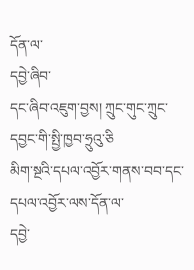དོན་ལ་
དབྱེ་ཞིབ་
དང་ཞིབ་འཇུག་བྱས། ཀྲུང་གུང་ཀྲུང་དབྱང་གི་སྤྱི་ཁྱབ་ཧྲུའུ་ཅི
མིག་སྔའི་དཔལ་འབྱོར་གནས་བབ་དང་དཔལ་འབྱོར་ལས་དོན་ལ་
དབྱེ་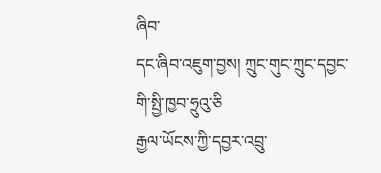ཞིབ་
དང་ཞིབ་འཇུག་བྱས། ཀྲུང་གུང་ཀྲུང་དབྱང་གི་སྤྱི་ཁྱབ་ཧྲུའུ་ཅི
རྒྱལ་ཡོངས་ཀྱི་དབྱར་འབྲུ་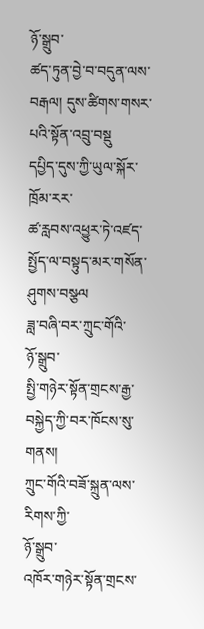ཉོ་སྒྲུབ་
ཚད་ཏུན་བྱེ་བ་བདུན་ལས་བརྒལ། དུས་ཚིགས་གསར་པའི་སྟོན་འབྲུ་བསྡུ
དཔྱིད་དུས་ཀྱི་ཡུལ་སྐོར་
ཁྲོམ་རར་
ཚ་རླབས་འཕྱུར་ཏེ་འཛད་སྤྱོད་ལ་བསྟུད་མར་གསོན་ཤུགས་བསྩལ
ཟླ་བཞི་བར་ཀྲུང་གོའི་
ཉོ་སྒྲུབ་
སྤྱི་གཉེར་སྟོན་གྲངས་རྒྱ་བསྐྱེད་ཀྱི་བར་ཁོངས་སུ་གནས།
ཀྲུང་གོའི་བཟོ་སྐྲུན་ལས་རིགས་ཀྱི་
ཉོ་སྒྲུབ་
འཁོར་གཉེར་སྟོན་གྲངས་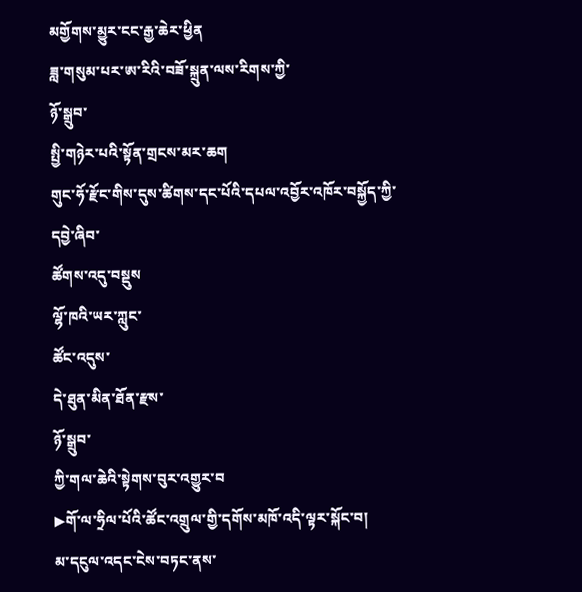མགྱོགས་མྱུར་ངང་རྒྱ་ཆེར་ཕྱིན
ཟླ་གསུམ་པར་ཨ་རིའི་བཟོ་སྐྲུན་ལས་རིགས་ཀྱི་
ཉོ་སྒྲུབ་
སྤྱི་གཉེར་པའི་སྟོན་གྲངས་མར་ཆག
གུང་ཧོ་རྫོང་གིས་དུས་ཚིགས་དང་པོའི་དཔལ་འབྱོར་འཁོར་བསྐྱོད་ཀྱི་
དབྱེ་ཞིབ་
ཚོགས་འདུ་བསྡུས
ལྷོ་ཁའི་ཡར་ཀླུང་
ཚོང་འདུས་
དེ་ཐུན་མིན་ཐོན་རྫས་
ཉོ་སྒྲུབ་
ཀྱི་གལ་ཆེའི་སྟེགས་བུར་འགྱུར་བ
▶གོ་ལ་ཧྲིལ་པོའི་ཚོང་འགྲུལ་གྱི་དགོས་མཁོ་འདི་ལྟར་སྐོང་བ།
མ་དངུལ་འདང་ངེས་བཏང་ནས་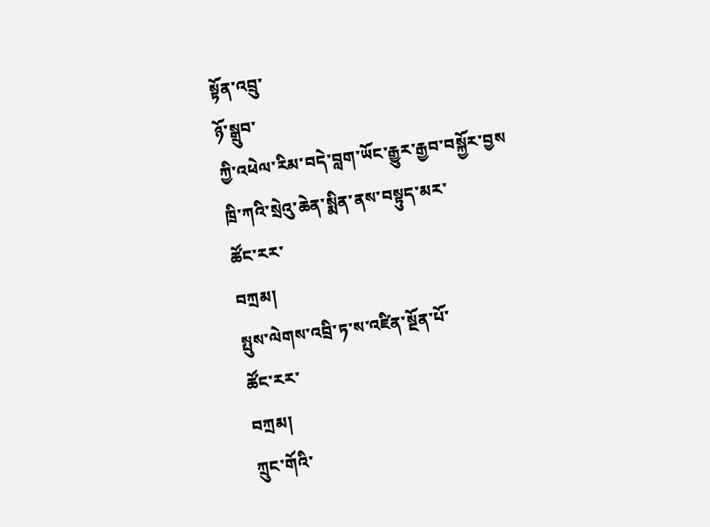སྟོན་འབྲུ་
ཉོ་སྒྲུབ་
ཀྱི་འཕེལ་རིམ་བདེ་བླག་ཡོང་རྒྱུར་རྒྱབ་བསྐྱོར་བྱས
ཁྲི་ཀའི་སྲེའུ་ཆེན་སྨིན་ནས་བསྟུད་མར་
ཚོང་རར་
བཀྲམ།
སྤུས་ལེགས་འབྲི་ཏ་ས་འཛིན་སྔོན་པོ་
ཚོང་རར་
བཀྲམ།
ཀྲུང་གོའི་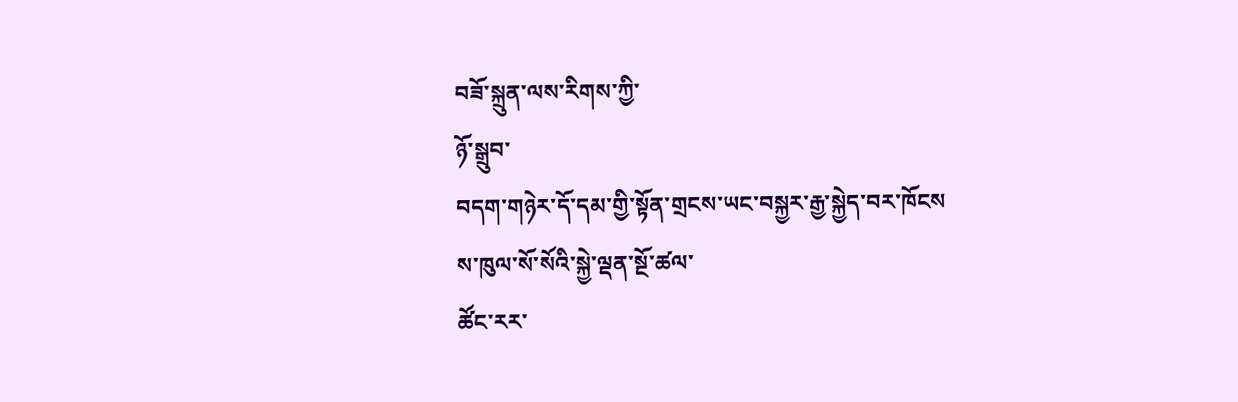བཟོ་སྐྲུན་ལས་རིགས་ཀྱི་
ཉོ་སྒྲུབ་
བདག་གཉེར་དོ་དམ་གྱི་སྟོན་གྲངས་ཡང་བསྐྱར་རྒྱ་སྐྱེད་བར་ཁོངས
ས་ཁུལ་སོ་སོའི་སྐྱེ་ལྡན་སྔོ་ཚལ་
ཚོང་རར་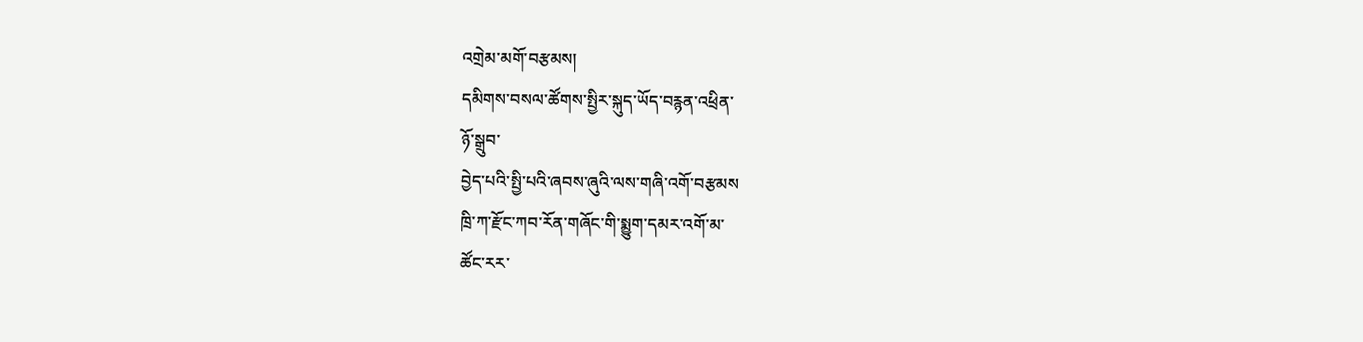འགྲེམ་མགོ་བརྩམས།
དམིགས་བསལ་ཚོགས་སྤྱིར་སྐུད་ཡོད་བརྙན་འཕྲིན་
ཉོ་སྒྲུབ་
བྱེད་པའི་སྤྱི་པའི་ཞབས་ཞུའི་ལས་གཞི་འགོ་བརྩམས
ཁྲི་ཀ་རྫོང་ཀབ་རོན་གཞོང་གི་སྨྱུག་དམར་འགོ་མ་
ཚོང་རར་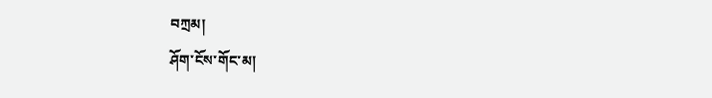བཀྲམ།
ཤོག་ངོས་གོང་མ།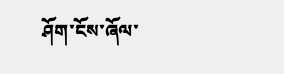ཤོག་ངོས་ཞོལ་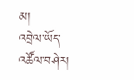མ།
འབྲེལ་ཡོད་འཚོལ་བཤེར།